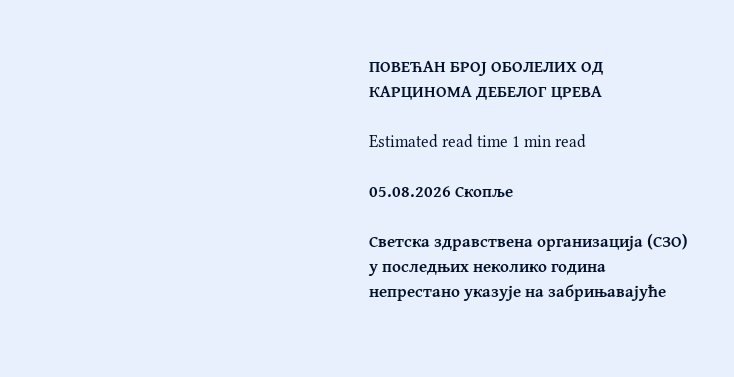ПОВЕЋАН БРОЈ ОБОЛЕЛИХ ОД КАРЦИНОМА ДЕБЕЛОГ ЦРЕВА

Estimated read time 1 min read

05.08.2026 Скопље

Светска здравствена организација (СЗО) у последњих неколико година непрестано указује на забрињавајуће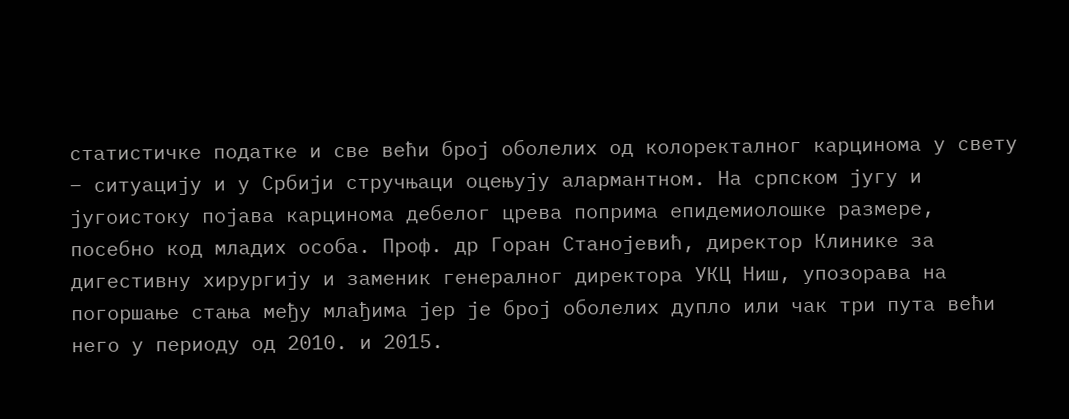статистичке податке и све већи број оболелих од колоректалног карцинома у свету – ситуацију и у Србији стручњаци оцењују алармантном. На српском југу и југоистоку појава карцинома дебелог црева поприма епидемиолошке размере, посебно код младих особа. Проф. др Горан Станојевић, директор Клинике за дигестивну хирургију и заменик генералног директора УКЦ Ниш, упозорава на погоршање стања међу млађима јер је број оболелих дупло или чак три пута већи него у периоду од 2010. и 2015.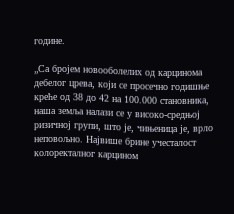године.

„Са бројем новооболелих од карцинома дебелог црева, који се просечно годишње креће од 38 до 42 на 100.000 становника, наша земља налази се у високо-средњој ризичној групи, што је, чињеница је, врло неповољно. Највише брине учесталост колоректалног карцином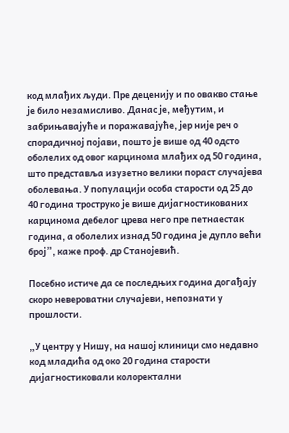код млађих људи. Пре деценију и по овакво стање је било незамисливо. Данас је, међутим, и забрињавајуће и поражавајуће, јер није реч о спорадичној појави, пошто је више од 40 одсто оболелих од овог карцинома млађих од 50 година, што представља изузетно велики пораст случајева оболевања. У популацији особа старости од 25 до 40 година троструко је више дијагностикованих карцинома дебелог црева него пре петнаестак година, а оболелих изнад 50 година је дупло већи број”, каже проф. др Станојевић.

Посебно истиче да се последњих година догађају скоро невероватни случајеви, непознати у прошлости.

„У центру у Нишу, на нашој клиници смо недавно код младића од око 20 година старости дијагностиковали колоректални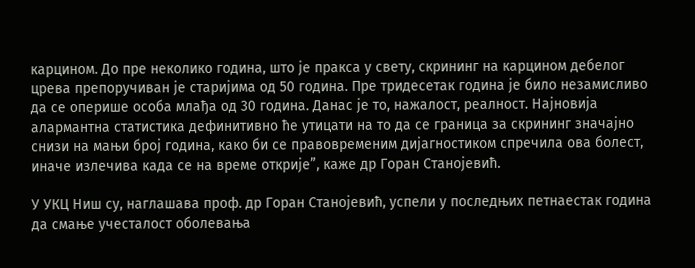карцином. До пре неколико година, што је пракса у свету, скрининг на карцином дебелог црева препоручиван је старијима од 50 година. Пре тридесетак година је било незамисливо да се оперише особа млађа од 30 година. Данас је то, нажалост, реалност. Најновија алармантна статистика дефинитивно ће утицати на то да се граница за скрининг значајно снизи на мањи број година, како би се правовременим дијагностиком спречила ова болест, иначе излечива када се на време открије”, каже др Горан Станојевић.

У УКЦ Ниш су, наглашава проф. др Горан Станојевић, успели у последњих петнаестак година да смање учесталост оболевања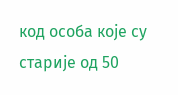код особа које су старије од 50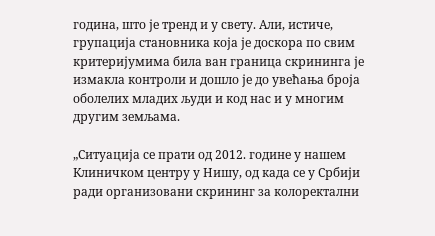година, што је тренд и у свету. Али, истиче, групација становника која је доскора по свим критеријумима била ван граница скрининга је измакла контроли и дошло је до увећања броја оболелих младих људи и код нас и у многим другим земљама.

„Ситуација се прати од 2012. године у нашем Клиничком центру у Нишу, од када се у Србији ради организовани скрининг за колоректални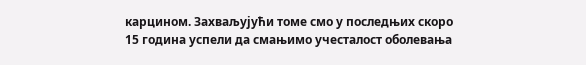карцином. Захваљујући томе смо у последњих скоро 15 година успели да смањимо учесталост оболевања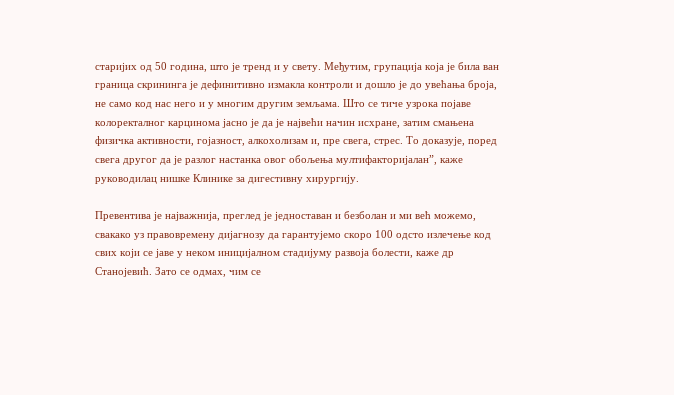старијих од 50 година, што је тренд и у свету. Међутим, групација која је била ван граница скрининга је дефинитивно измакла контроли и дошло је до увећања броја, не само код нас него и у многим другим земљама. Што се тиче узрока појаве колоректалног карцинома јасно је да је највећи начин исхране, затим смањена физичка активности, гојазност, алкохолизам и, пре свега, стрес. То доказује, поред свега другог да је разлог настанка овог обољења мултифакторијалан”, каже руководилац нишке Клинике за дигестивну хирургију.

Превентива је најважнија, преглед је једноставан и безболан и ми већ можемо, свакако уз правовремену дијагнозу да гарантујемо скоро 100 одсто излечење код свих који се јаве у неком иницијалном стадијуму развоја болести, каже др Станојевић. Зато се одмах, чим се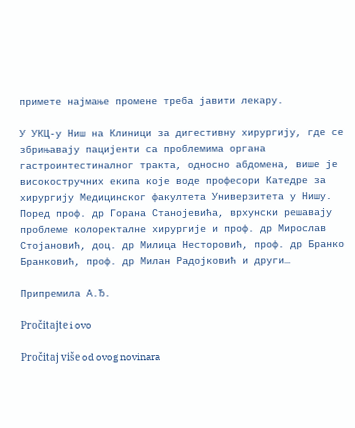примете најмање промене треба јавити лекару.

У УКЦ-у Ниш на Клиници за дигестивну хирургију, где се збрињавају пацијенти са проблемима органа гастроинтестиналног тракта, односно абдомена, више је високостручних екипа које воде професори Катедре за хирургију Медицинског факултета Универзитета у Нишу. Поред проф. др Горана Станојевића, врхунски решавају проблеме колоректалне хирургије и проф. др Мирослав Стојановић, доц. др Милица Несторовић, проф. др Бранко Бранковић, проф. др Милан Радојковић и други…

Припремила А.Ђ.

Pročitajte i ovo

Pročitaj više od ovog novinara